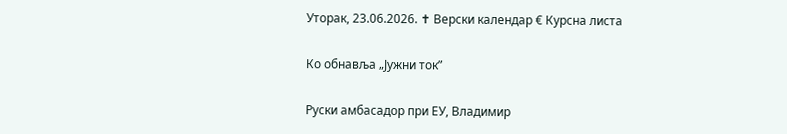Уторак, 23.06.2026. ✝ Верски календар € Курсна листа

Ко обнавља „Јужни ток”

Руски амбасадор при ЕУ, Владимир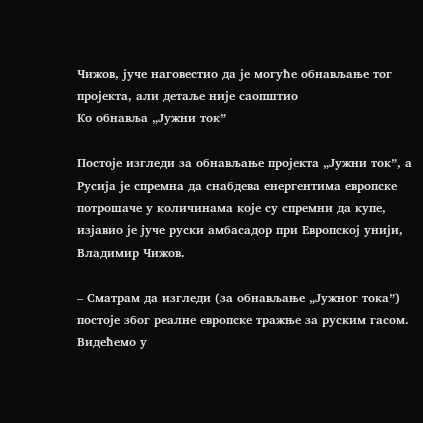Чижов, јуче наговестио да је могуће обнављање тог пројекта, али детаље није саопштио
Ко обнавља „Јужни ток”

Постоје изгледи за обнављање пројекта „Јужни ток”, а Русија је спремна да снабдева енергентима европске потрошаче у количинама које су спремни да купе, изјавио је јуче руски амбасадор при Европској унији, Владимир Чижов.

– Сматрам да изгледи (за обнављање „Јужног тока”) постоје због реалне европске тражње за руским гасом. Видећемо у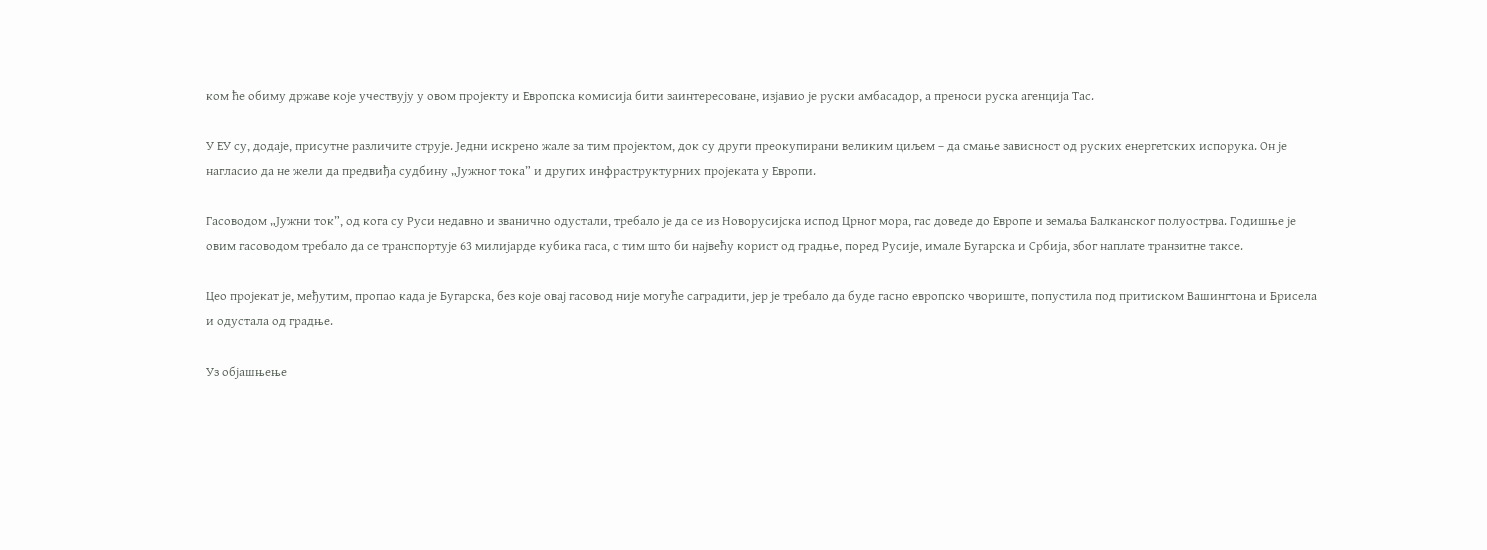ком ће обиму државе које учествују у овом пројекту и Европска комисија бити заинтересоване, изјавио је руски амбасадор, а преноси руска агенција Тас.

У ЕУ су, додаје, присутне различите струје. Једни искрено жале за тим пројектом, док су други преокупирани великим циљем – да смање зависност од руских енергетских испорука. Он је нагласио да не жели да предвиђа судбину „Јужног тока” и других инфраструктурних пројеката у Европи.

Гасоводом „Јужни ток”, од кога су Руси недавно и званично одустали, требало је да се из Новорусијска испод Црног мора, гас доведе до Европе и земаља Балканског полуострва. Годишње је овим гасоводом требало да се транспортује 63 милијарде кубика гаса, с тим што би највећу корист од градње, поред Русије, имале Бугарска и Србија, због наплате транзитне таксе.

Цео пројекат је, међутим, пропао када је Бугарска, без које овај гасовод није могуће саградити, јер је требало да буде гасно европско чвориште, попустила под притиском Вашингтона и Брисела и одустала од градње.

Уз објашњење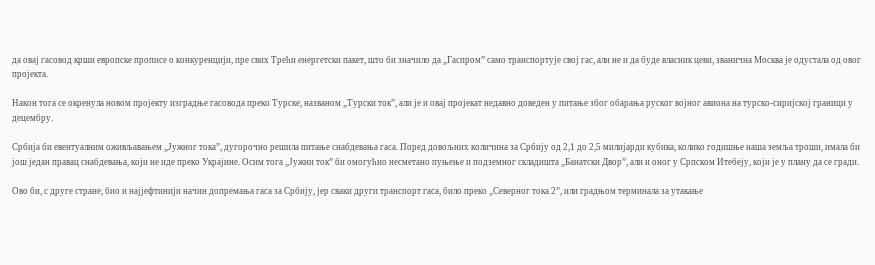да овај гасовод крши европске прописе о конкуренцији, пре свих Трећи енергетски пакет, што би значило да „Гаспром” само транспортује свој гас, али не и да буде власник цеви, званична Москва је одустала од овог пројекта.

Након тога се окренула новом пројекту изградње гасовода преко Турске, названом „Турски ток”, али је и овај пројекат недавно доведен у питање због обарања руског војног авиона на турско-сиријској граници у децембру.

Србија би евентуалним оживљавањем „Јужног тока”, дугорочно решила питање снабдевања гаса. Поред довољних количина за Србију од 2,1 до 2,5 милијарди кубика, колико годишње наша земља троши, имала би још један правац снабдевања, који не иде преко Украјине. Осим тога „Јужни ток” би омогућио несметано пуњење и подземног складишта „Банатски Двор”, али и оног у Српском Итебеју, који је у плану да се гради.

Ово би, с друге стране, био и најјефтинији начин допремања гаса за Србију, јер сваки други транспорт гаса, било преко „Северног тока 2”, или градњом терминала за утакање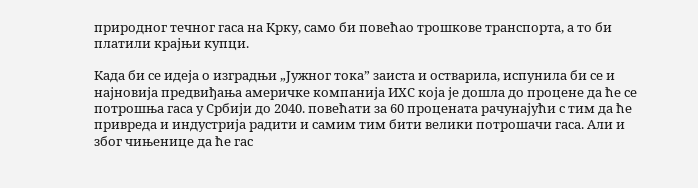природног течног гаса на Крку, само би повећао трошкове транспорта, а то би платили крајњи купци.

Када би се идеја о изградњи „Јужног тока” заиста и остварила, испунила би се и најновија предвиђања америчке компанија ИХС која је дошла до процене да ће се потрошња гаса у Србији до 2040. повећати за 60 процената рачунајући с тим да ће привреда и индустрија радити и самим тим бити велики потрошачи гаса. Али и због чињенице да ће гас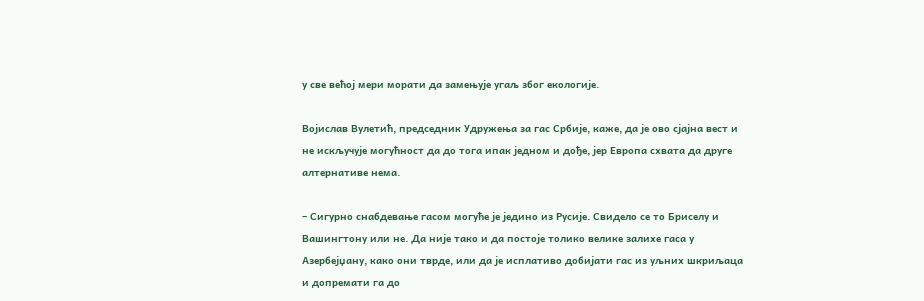у све већој мери морати да замењује угаљ због екологије.

Војислав Вулетић, председник Удружења за гас Србије, каже, да је ово сјајна вест и не искључује могућност да до тога ипак једном и дође, јер Европа схвата да друге алтернативе нема.

– Сигурно снабдевање гасом могуће је једино из Русије. Свидело се то Бриселу и Вашингтону или не. Да није тако и да постоје толико велике залихе гаса у Азербејџану, како они тврде, или да је исплативо добијати гас из уљних шкриљаца и допремати га до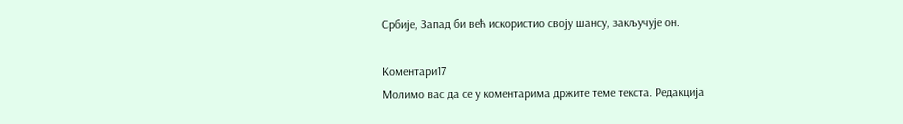Србије, Запад би већ искористио своју шансу, закључује он.

Коментари17
Молимо вас да се у коментарима држите теме текста. Редакција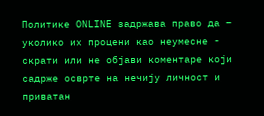Политике ONLINE задржава право да – уколико их процени као неумесне - скрати или не објави коментаре који садрже осврте на нечију личност и приватан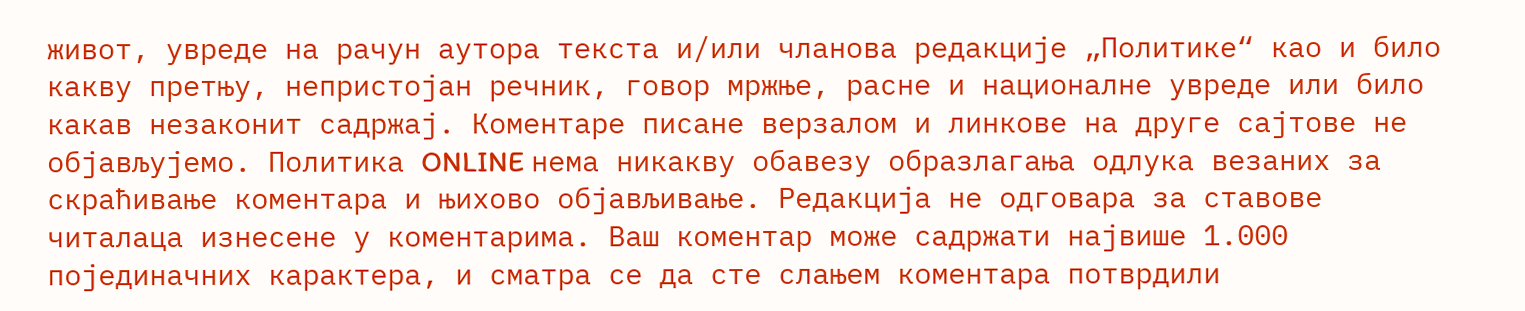живот, увреде на рачун аутора текста и/или чланова редакције „Политике“ као и било какву претњу, непристојан речник, говор мржње, расне и националне увреде или било какав незаконит садржај. Коментаре писане верзалом и линкове на друге сајтове не објављујемо. Политика ONLINE нема никакву обавезу образлагања одлука везаних за скраћивање коментара и њихово објављивање. Редакција не одговара за ставове читалаца изнесене у коментарима. Ваш коментар може садржати највише 1.000 појединачних карактера, и сматра се да сте слањем коментара потврдили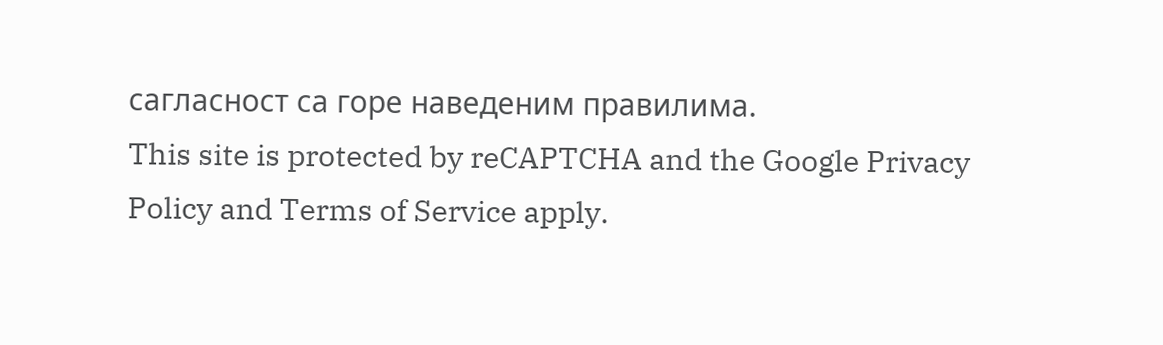сагласност са горе наведеним правилима.
This site is protected by reCAPTCHA and the Google Privacy Policy and Terms of Service apply.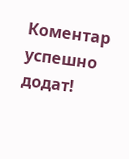Комeнтар успeшно додат!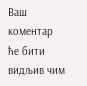Ваш комeнтар ћe бити видљив чим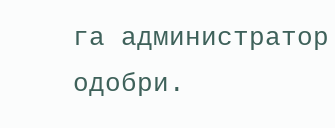га администратор одобри.